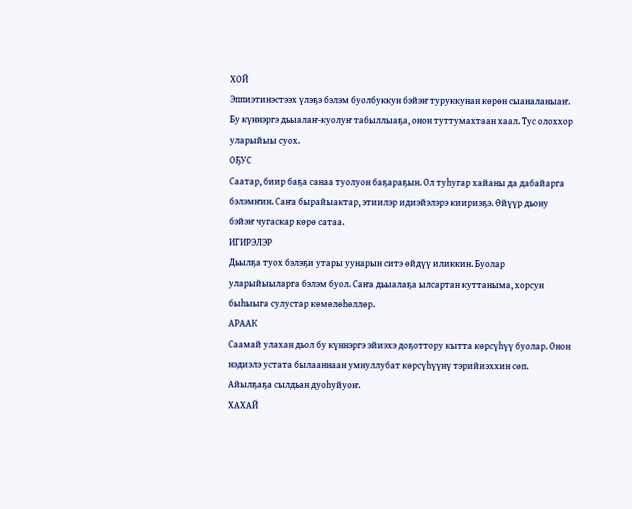ХОЙ
Эппиэтинэстээх үлэҕэ бэлэм буолбуккун бэйэҥ туруккунан көрөн сыаналаныаҥ. Бу күннэргэ дьыалаҥ-куолуҥ табыллыаҕа, онон туттумахтаан хаал. Тус олоххор уларыйыы суох.
ОҔУС
Саатар, биир баҕа санаа туолуон баҕараҕын. Ол туһугар хайаны да дабайарга бэлэмҥин. Саҥа бырайыактар, этиилэр идиэйэлэрэ киириэҕэ. Өйүүр дьону бэйэҥ чугаскар көрө сатаа.
ИГИРЭЛЭР
Дьылҕа туох бэлэҕи утары уунарын ситэ өйдүү иликкин. Буолар уларыйыыларга бэлэм буол. Саҥа дьыалаҕа ылсартан куттаныма, хорсун быһыыга сулустар көмөлөһөллөр.
АРААК
Саамай улахан дьол бу күннэргэ эйиэхэ доҕоттору кытта көрсүһүү буолар. Онон нэдиэлэ устата былааннаан умнуллубат көрсүһүүнү тэрийиэххин сөп. Айылҕаҕа сылдьан дуоһуйуоҥ.
ХАХАЙ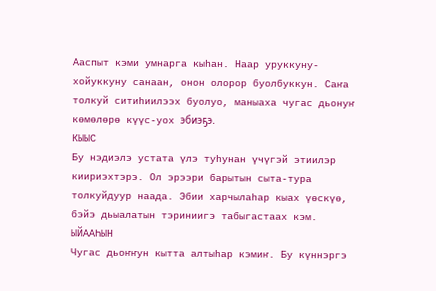Ааспыт кэми умнарга кыһан. Наар уруккуну-хойуккуну санаан, онон олорор буолбуккун. Саҥа толкуй ситиһиилээх буолуо, маныаха чугас дьонуҥ көмөлөрө күүс-уох эбиэҕэ.
КЫЫС
Бу нэдиэлэ устата үлэ туһунан үчүгэй этиилэр киириэхтэрэ. Ол эрээри барытын сыта-тура толкуйдуур наада. Эбии харчылаһар кыах үөскүө, бэйэ дьыалатын тэриниигэ табыгастаах кэм.
ЫЙААҺЫН
Чугас дьоҥҥун кытта алтыһар кэмиҥ. Бу күннэргэ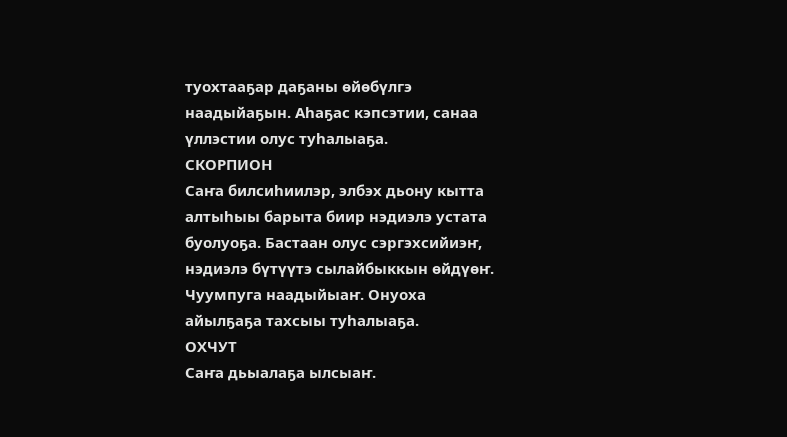туохтааҕар даҕаны өйөбүлгэ наадыйаҕын. Аһаҕас кэпсэтии, санаа үллэстии олус туһалыаҕа.
СКОРПИОН
Саҥа билсиһиилэр, элбэх дьону кытта алтыһыы барыта биир нэдиэлэ устата буолуоҕа. Бастаан олус сэргэхсийиэҥ, нэдиэлэ бүтүүтэ сылайбыккын өйдүөҥ. Чуумпуга наадыйыаҥ. Онуоха айылҕаҕа тахсыы туһалыаҕа.
ОХЧУТ
Саҥа дьыалаҕа ылсыаҥ.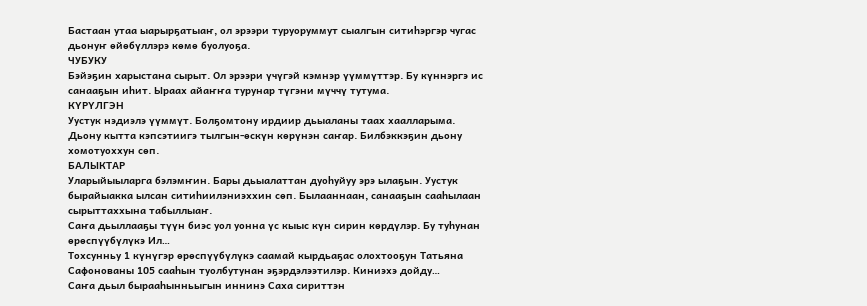Бастаан утаа ыарырҕатыаҥ, ол эрээри туруоруммут сыалгын ситиһэргэр чугас дьонуҥ өйөбүллэрэ көмө буолуоҕа.
ЧУБУКУ
Бэйэҕин харыстана сырыт. Ол эрээри үчүгэй кэмнэр үүммүттэр. Бу күннэргэ ис санааҕын иһит. Ыраах айаҥҥа турунар түгэни мүччү тутума.
КҮРҮЛГЭН
Уустук нэдиэлэ үүммүт. Болҕомтону ирдиир дьыаланы таах хаалларыма. Дьону кытта кэпсэтиигэ тылгын-өскүн көрүнэн саҥар. Билбэккэҕин дьону хомотуоххун сөп.
БАЛЫКТАР
Уларыйыыларга бэлэмҥин. Бары дьыалаттан дуоһуйуу эрэ ылаҕын. Уустук бырайыакка ылсан ситиһиилэниэххин сөп. Былааннаан, санааҕын сааһылаан сырыттаххына табыллыаҥ.
Саҥа дьыллааҕы түүн биэс уол уонна үс кыыс күн сирин көрдүлэр. Бу туһунан өрөспүүбүлүкэ Ил…
Тохсунньу 1 күнүгэр өрөспүүбүлүкэ саамай кырдьаҕас олохтооҕун Татьяна Сафонованы 105 сааһын туолбутунан эҕэрдэлээтилэр. Киниэхэ дойду…
Саҥа дьыл бырааһынньыгын иннинэ Саха сириттэн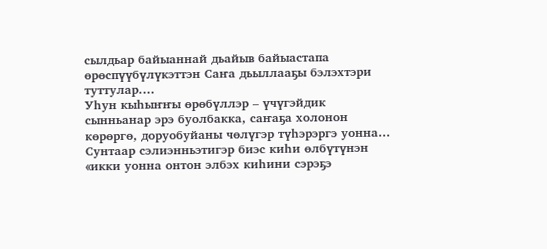сылдьар байыаннай дьайыв байыастапа өрөспүүбүлүкэттэн Саҥа дьыллааҕы бэлэхтэри туттулар.…
Уһун кыһыҥҥы өрөбүллэр – үчүгэйдик сынньанар эрэ буолбакка, саҥаҕа холонон көрөргө, доруобуйаны чөлүгэр түһэрэргэ уонна…
Сунтаар сэлиэнньэтигэр биэс киһи өлбүтүнэн «икки уонна онтон элбэх киһини сэрэҕэ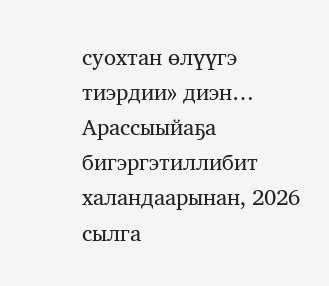суохтан өлүүгэ тиэрдии» диэн…
Арассыыйаҕа бигэргэтиллибит халандаарынан, 2026 сылга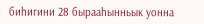биһигини 28 бырааһынньык уонна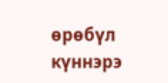өрөбүл күннэрэ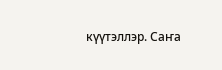күүтэллэр. Саҥа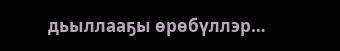дьыллааҕы өрөбүллэр…